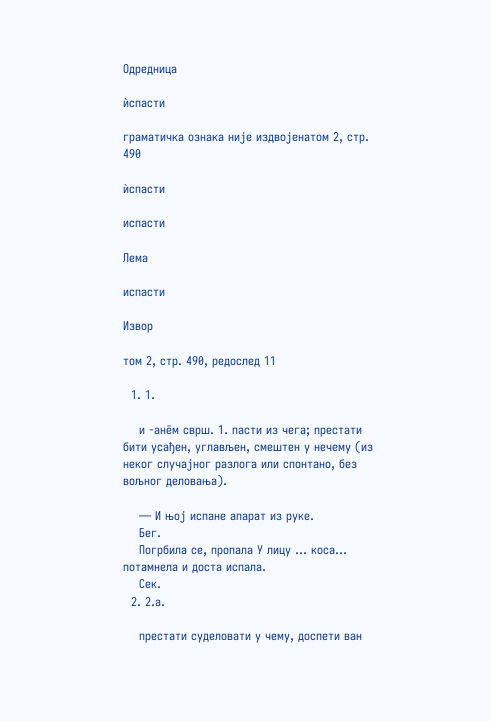Одредница

ѝспасти

граматичка ознака није издвојенатом 2, стр. 490

ѝспасти

испасти

Лема

испасти

Извор

том 2, стр. 490, редослед 11

  1. 1.

    и -ане̄м сврш. 1. пасти из чега; престати бити усађен, углављен, смештен у нечему (из неког случајног разлога или спонтано, без вољног деловања).

    — И њој испане апарат из руке.
    Бег.
    Погрбила се, пропала У лицу ... коса... потамнела и доста испала.
    Сек.
  2. 2.а.

    престати суделовати у чему, доспети ван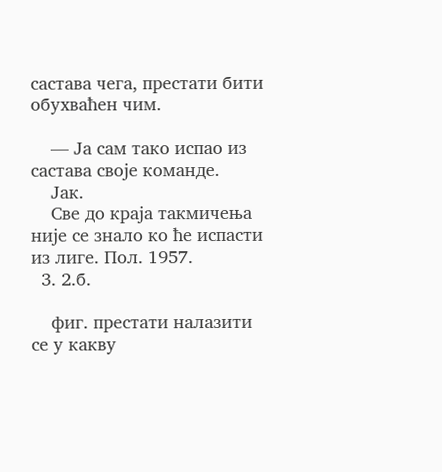састава чега, престати бити обухваћен чим.

    — Ја сам тако испао из састава своје команде.
    Јак.
    Све до краја такмичења није се знало ко ће испасти из лиге. Пол. 1957.
  3. 2.б.

    фиг. престати налазити се у какву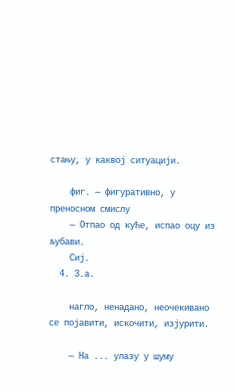стању, у каквој ситуацији.

    фиг. — фигуративно, у преносном смислу
    — Отпао од куће, испао оцу из љубави.
    Сиј.
  4. 3.а.

    нагло, ненадано, неочекивано се појавити, искочити, изјурити.

    — На ... улазу у шуму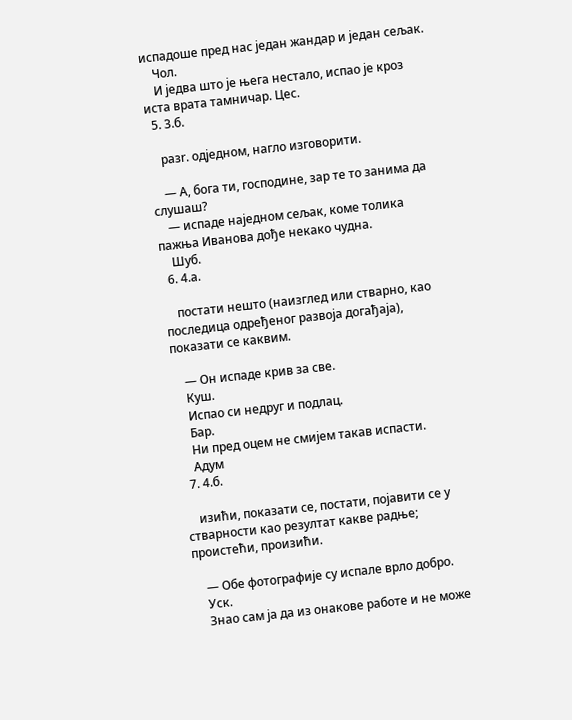испадоше пред нас један жандар и један сељак.
    Чол.
    И једва што је њега нестало, испао је кроз иста врата тамничар. Цес.
  5. 3.б.

    разr. одједном, нагло изговорити.

    — А, бога ти, господине, зар те то занима да слушаш?
    — испаде наједном сељак, коме толика пажња Иванова дође некако чудна.
    Шуб.
  6. 4.а.

    постати нешто (наизглед или стварно, као последица одређеног развоја догађаја), показати се каквим.

    — Он испаде крив за све.
    Куш.
    Испао си недруг и подлац.
    Бар.
    Ни пред оцем не смијем такав испасти.
    Адум
  7. 4.б.

    изићи, показати се, постати, појавити се у стварности као резултат какве радње; проистећи, произићи.

    — Обе фотографије су испале врло добро.
    Уск.
    Знао сам ја да из онакове работе и не може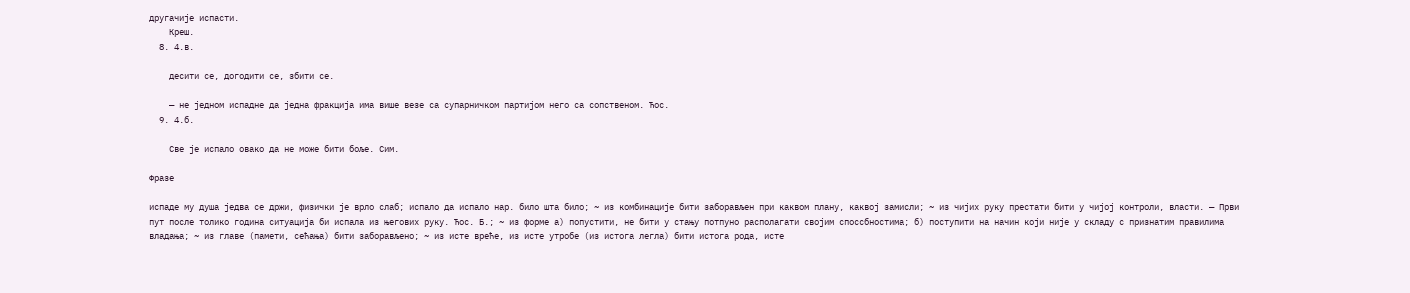другачије испасти.
    Креш.
  8. 4.в.

    десити се, догодити се, збити се.

    — не једном испадне да једна фракција има више везе са супарничком партијом него са сопственом. Ћос.
  9. 4.б.

    Све је испало овако да не може бити боље. Сим.

Фразе

испаде му душа једва се држи, физички је врло слаб; испало да испало нар. било шта било; ~ из комбинације бити заборављен при каквом плану, каквој замисли; ~ из чијих руку престати бити у чијој контроли, власти. — Први пут после толико година ситуација би испала из његових руку. Ћос. Б.; ~ из форме а) попустити, не бити у стању потпуно располагати својим споссбностима; б) поступити на начин који није у складу с признатим правилима владања; ~ из главе (памети, сећања) бити заборављено; ~ из исте вреће, из исте утробе (из истога легла) бити истога рода, исте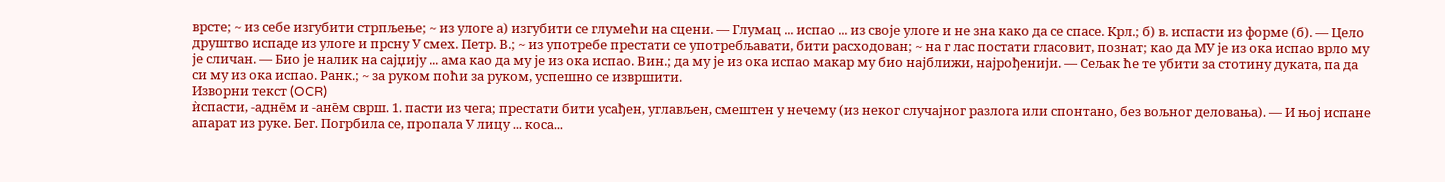врсте; ~ из себе изгубити стрпљење; ~ из улоге а) изгубити се глумећи на сцени. — Глумац ... испао ... из своје улоге и не зна како да се спасе. Крл.; б) в. испасти из форме (б). — Цело друштво испаде из улоге и прсну У смех. Петр. В.; ~ из употребе престати се употребљавати, бити расходован; ~ на г лас постати гласовит, познат; као да МУ је из ока испао врло му је сличан. — Био је налик на сајџију ... ама као да му је из ока испао. Вин.; да му је из ока испао макар му био најближи, најрођенији. — Сељак ће те убити за стотину дуката, па да си му из ока испао. Ранк.; ~ за руком поћи за руком, успешно се извршити.
Изворни текст (OCR)
ѝспасти, -адне̄м и -ане̄м сврш. 1. пасти из чега; престати бити усађен, углављен, смештен у нечему (из неког случајног разлога или спонтано, без вољног деловања). — И њој испане апарат из руке. Бег. Погрбила се, пропала У лицу ... коса...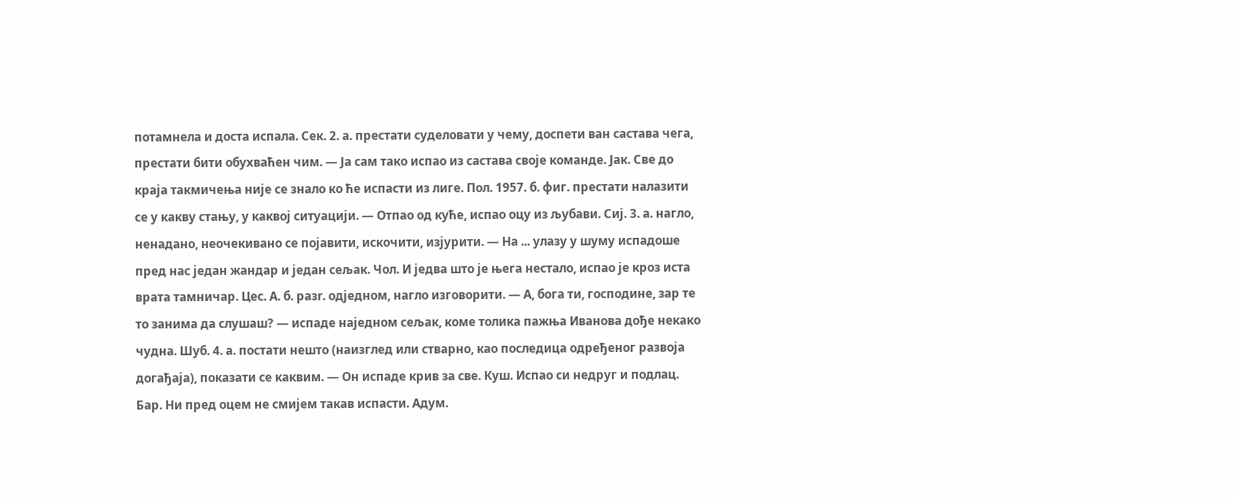потамнела и доста испала. Сек. 2. а. престати суделовати у чему, доспети ван састава чега, престати бити обухваћен чим. — Ја сам тако испао из састава своје команде. Јак. Све до краја такмичења није се знало ко ће испасти из лиге. Пол. 1957. б. фиг. престати налазити се у какву стању, у каквој ситуацији. — Отпао од куће, испао оцу из љубави. Сиј. 3. а. нагло, ненадано, неочекивано се појавити, искочити, изјурити. — На ... улазу у шуму испадоше пред нас један жандар и један сељак. Чол. И једва што је њега нестало, испао је кроз иста врата тамничар. Цес. А. б. разr. одједном, нагло изговорити. — А, бога ти, господине, зар те то занима да слушаш? — испаде наједном сељак, коме толика пажња Иванова дође некако чудна. Шуб. 4. а. постати нешто (наизглед или стварно, као последица одређеног развоја догађаја), показати се каквим. — Он испаде крив за све. Куш. Испао си недруг и подлац. Бар. Ни пред оцем не смијем такав испасти. Адум.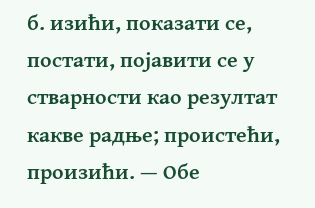б. изићи, показати се, постати, појавити се у стварности као резултат какве радње; проистећи, произићи. — Обе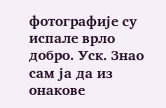фотографије су испале врло добро. Уск. Знао сам ја да из онакове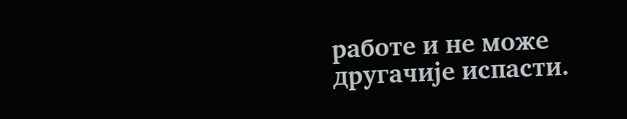работе и не може другачије испасти.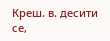Креш. в. десити се,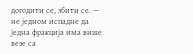догодити се, збити се. — не једном испадне да једна фракција има више везе са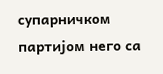супарничком партијом него са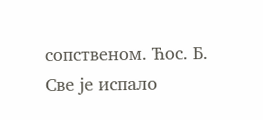сопственом. Ћос. Б. Све је испало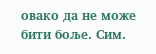овако да не може бити боље. Сим.